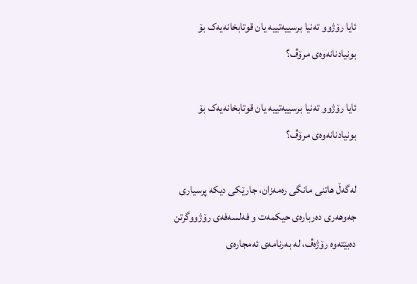ئایا رۆژوو تەنیا برسییەتییە یان قوتابخانەیەک بۆ بونیادنانەوەی مرۆڤ؟

ئایا رۆژوو تەنیا برسییەتییە یان قوتابخانەیەک بۆ بونیادنانەوەی مرۆڤ؟

لەگەڵ هاتنی مانگی رەمەزان، جارێکی دیکە پرسیاری جەوهەری دەربارەی حیکمەت و فەلسەفەی رۆژووگرتن دەبێتەوە رۆژەڤ، لە بەرنامەی ئەمجارەی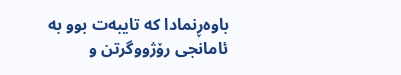باوەڕنمادا کە تایبەت بوو بە ئامانجی رۆژووگرتن و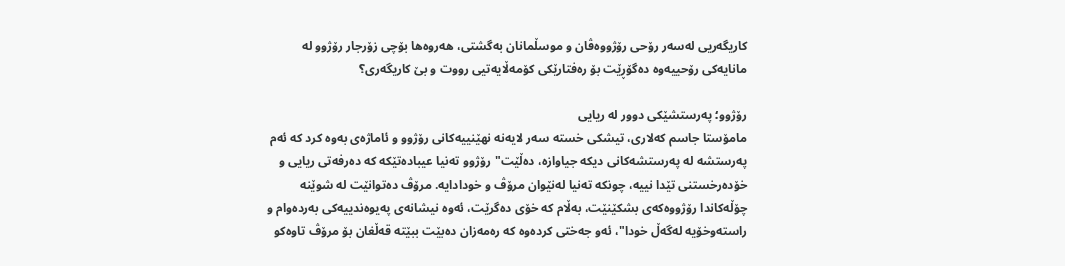کاریگەریی لەسەر رۆحی رۆژووەڤان و موسڵمانان بەگشتی، هەروەها بۆچی زۆرجار رۆژوو لە مانایەکی رۆحییەوە دەگۆڕێت بۆ رەفتارێکی کۆمەڵایەتیی رووت و بێ کاریگەری؟

رۆژوو؛ پەرستشێکی دوور لە ریایی
مامۆستا جاسم کەلاری، تیشکی خستە سەر لایەنە نهێنییەکانی رۆژوو و ئاماژەی بەوە کرد کە ئەم پەرستشە لە پەرستشەکانی دیکە جیاوازە، دەڵێت"رۆژوو تەنیا عیبادەتێکە کە دەرفەتی ریایی و خۆدەرخستنی تێدا نییە، چونکە تەنیا لەنێوان مرۆڤ و خودادایە. مرۆڤ دەتوانێت لە شوێنە چۆڵەکاندا رۆژووەکەی بشکێنێت، بەڵام کە خۆی دەگرێت، ئەوە نیشانەی پەیوەندییەکی بەردەوام و راستەوخۆیە لەگەڵ خودا"، ئەو جەختی کردەوە کە رەمەزان دەبێت ببێتە قەڵغان بۆ مرۆڤ تاوەکو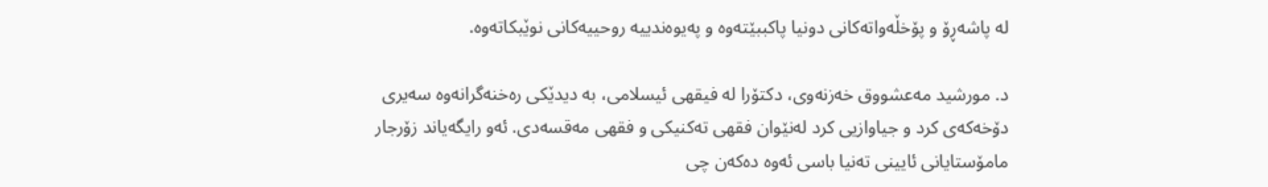لە پاشەڕۆ و پۆخڵەواتەکانی دونیا پاکببێتەوە و پەیوەندییە روحییەکانی نوێبکاتەوە.

د. مورشید مەعشووق خەزنەوی، دکتۆرا لە فیقهی ئیسلامی، بە دیدێکی رەخنەگرانەوە سەیری دۆخەکەی کرد و جیاوازیی کرد لەنێوان فقهی تەکنیکی و فقهی مەقسەدی. ئەو رایگەیاند زۆرجار مامۆستایانی ئایینی تەنیا باسی ئەوە دەکەن چی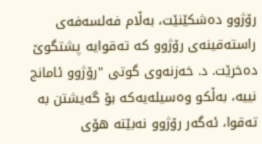رۆژوو دەشکێنێت، بەڵام فەلسەفەی راستەقینەی رۆژوو کە تەقوایە پشتگوێ دەخرێت. د. خەزنەوی گوتی "رۆژوو ئامانج نییە، بەڵکو وەسیلەیەکە بۆ گەیشتن بە تەقوا، ئەگەر رۆژوو نەبێتە هۆی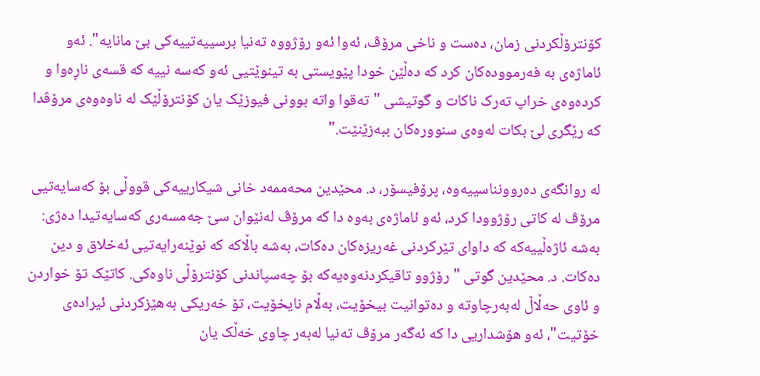کۆنترۆڵکردنی زمان، دەست و ناخی مرۆڤ، ئەوا ئەو رۆژووە تەنیا برسییەتییەکی بێ مانایە". ئەو ئاماژەی بە فەرموودەکان کرد کە دەڵێن خودا پێویستی بە تینوێتیی ئەو کەسە نییە کە قسەی ناڕەوا و کردەوەی خراپ تەرک ناکات و گوتیشی "تەقوا واتە بوونی فیوزێک یان کۆنترۆڵێک لە ناوەوەی مرۆڤدا کە رێگری لێ بکات لەوەی سنوورەکان ببەزێنێت."

لە روانگەی دەروونناسییەوە، پرۆفیسۆر، د. محێدین محەممەد خانی شیکارییەکی قووڵی بۆ کەسایەتیی مرۆڤ لە کاتی رۆژوودا کرد، ئەو ئاماژەی بەوە دا کە مرۆڤ لەنێوان سێ جەمسەری کەسایەتیدا دەژی: بەشە ئاژەڵییەکە کە داوای تێرکردنی غەریزەکان دەکات، بەشە باڵاکە کە نوێنەرایەتیی ئەخلاق و دین دەکات. د. محێدین گوتی "رۆژوو تاقیکردنەوەیەکە بۆ چەسپاندنی کۆنترۆڵی ناوەکی. کاتێک تۆ خواردن و ئاوی حەڵاڵ لەبەرچاوتە و دەتوانیت بیخۆیت، بەڵام نایخۆیت، تۆ خەریکی بەهێزکردنی ئیرادەی خۆتیت"، ئەو هۆشداریی دا کە ئەگەر مرۆڤ تەنیا لەبەر چاوی خەڵک یان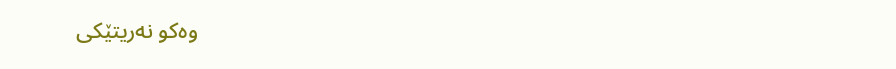وەکو نەریتێکی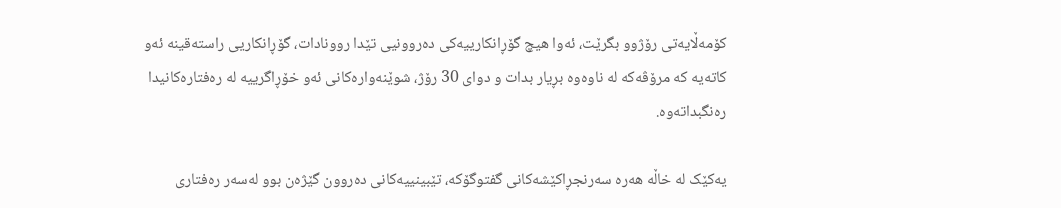کۆمەڵایەتی رۆژوو بگرێت، ئەوا هیچ گۆڕانکارییەکی دەروونیی تێدا روونادات، گۆڕانکاریی راستەقینە ئەو کاتەیە کە مرۆڤەکە لە ناوەوە بڕیار بدات و دوای 30 رۆژ، شوێنەوارەکانی ئەو خۆڕاگرییە لە رەفتارەکانیدا رەنگبداتەوە.

یەکێک لە خاڵە هەرە سەرنجڕاکێشەکانی گفتوگۆکە، تێبینییەکانی دەروون گێژەن بوو لەسەر رەفتاری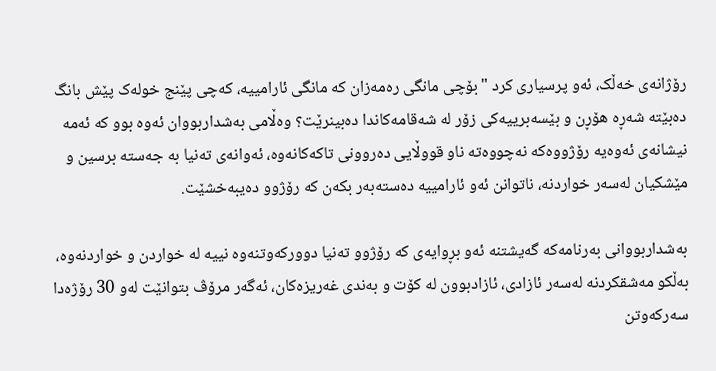رۆژانەی خەڵک، ئەو پرسیاری کرد "بۆچی مانگی رەمەزان کە مانگی ئارامییە، کەچی پێنج خولەک پێش بانگ دەبێتە شەڕە هۆڕن و بێسەبرییەکی زۆر لە شەقامەکاندا دەبینرێت؟ وەڵامی بەشداربووان ئەوە بوو کە ئەمە نیشانەی ئەوەیە رۆژووەکە نەچووەتە ناو قووڵایی دەروونی تاکەکانەوە، ئەوانەی تەنیا بە جەستە برسین و مێشکیان لەسەر خواردنە، ناتوانن ئەو ئارامییە دەستەبەر بکەن کە رۆژوو دەیبەخشێت.

بەشداربووانی بەرنامەکە گەیشتنە ئەو بڕوایەی کە رۆژوو تەنیا دوورکەوتنەوە نییە لە خواردن و خواردنەوە، بەڵکو مەشقکردنە لەسەر ئازادی، ئازادبوون لە کۆت و بەندی غەریزەکان، ئەگەر مرۆڤ بتوانێت لەو 30 رۆژەدا سەرکەوتن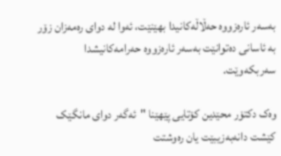بەسەر ئارەزووە حەڵاڵەکانیدا بهێنێت، ئەوا لە دوای رەمەزان زۆر بە ئاسانی دەتوانێت بەسەر ئارەزووە حەرامەکانیشدا سەربکەوێت.

وەک دکتۆر محێدین کۆتایی پێهێنا "ئەگەر دوای مانگێک کێشت دانەبەزیبێت یان رەوشتت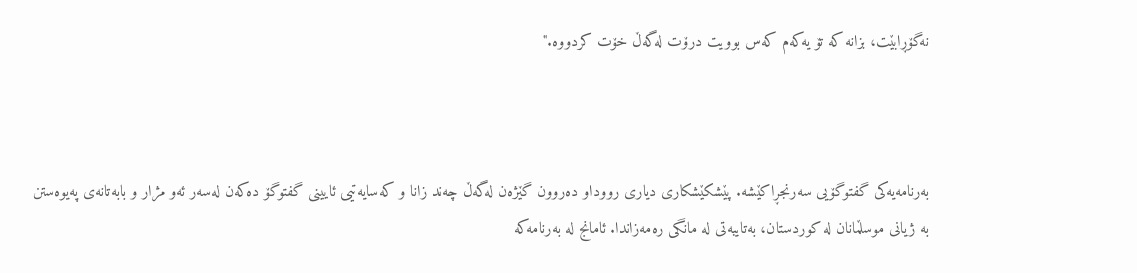نەگۆڕابێت، بزانە کە تۆ یەکەم کەس بوویت درۆت لەگەڵ خۆت کردووە."



بەرنامەیەکی گفتوگۆیی سەرنجڕاکێشە. پێشکێشکاری دیاری رووداو دەروون گێژەن لەگەڵ چەند زانا و کەسایەتیی ئایینی گفتوگۆ دەکەن لەسەر ئەو مژار و بابەتانەی پەیوەستن بە ژیانی موسڵمانان لە کوردستان، بەتایبەتی لە مانگی رەمەزاندا. ئامانج لە بەرنامەکە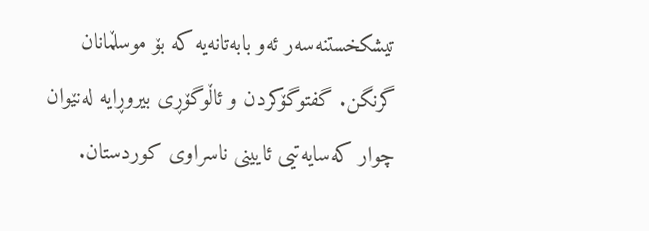تیشکخستنەسەر ئەو بابەتانەیە کە بۆ موسڵمانان گرنگن. گفتوگۆکردن و ئاڵوگۆڕی بیروڕایە لەنێوان چوار کەسایەتیی ئایینی ناسراوی کوردستان.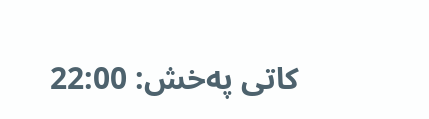کاتی پەخش: 22:00